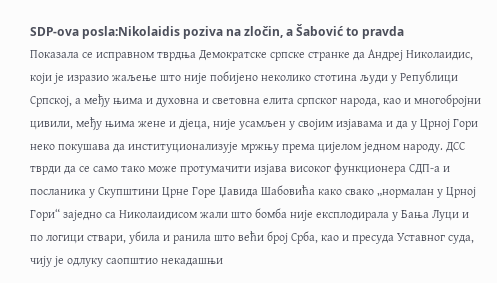SDP-ova posla:Nikolaidis poziva na zločin, a Šabović to pravda
Показала се исправном тврдња Демократске српске странке да Андреј Николаидис, који је изразио жаљење што није побијено неколико стотина људи у Републици Српској, а међу њима и духовна и световна елита српског народа, као и многобројни цивили, међу њима жене и дјеца, није усамљен у својим изјавама и да у Црној Гори неко покушава да институционализује мржњу према цијелом једном народу. ДСС тврди да се само тако може протумачити изјава високог функционера СДП-а и посланика у Скупштини Црне Горе Џавида Шабовића како свако „нормалан у Црној Гори“ заједно са Николаидисом жали што бомба није експлодирала у Бања Луци и по логици ствари, убила и ранила што већи број Срба, као и пресуда Уставног суда, чију је одлуку саопштио некадашњи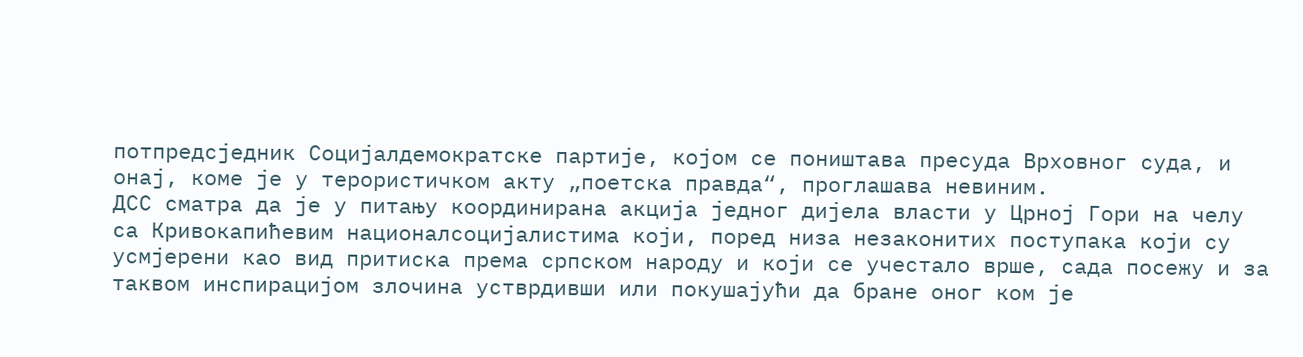потпредсједник Социјалдемократске партије, којом се поништава пресуда Врховног суда, и онај, коме је у терористичком акту „поетска правда“, проглашава невиним.
ДСС сматра да је у питању координирана акција једног дијела власти у Црној Гори на челу са Кривокапићевим националсоцијалистима који, поред низа незаконитих поступака који су усмјерени као вид притиска према српском народу и који се учестало врше, сада посежу и за таквом инспирацијом злочина устврдивши или покушајући да бране оног ком је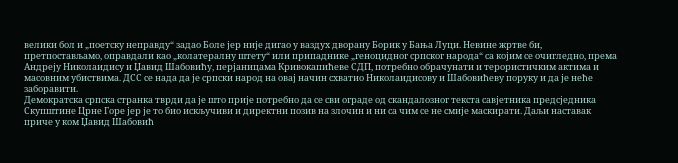велики бол и „поетску неправду“ задао Боле јер није дигао у ваздух дворану Борик у Бања Луци. Невине жртве би, претпостављамо, оправдали као „колатералну штету“ или припаднике „геноцидног српског народа“ са којим се очигледно, према Андреју Николаидису и Џавид Шабовићу, перјаницама Кривокапићеве СДП, потребно обрачунати и терористичким актима и масовним убиствима. ДСС се нада да је српски народ на овај начин схватио Николаидисову и Шабовићеву поруку и да је неће заборавити.
Демократска српска странка тврди да је што прије потребно да се сви ограде од скандалозног текста савјетника предсједника Скупштине Црне Горе јер је то био искључиви и директни позив на злочин и ни са чим се не смије маскирати. Даљи наставак приче у ком Џавид Шабовић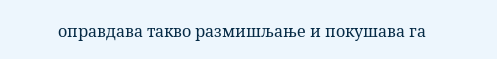оправдава такво размишљање и покушава га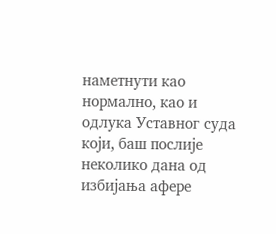наметнути као нормално, као и одлука Уставног суда који, баш послије неколико дана од избијања афере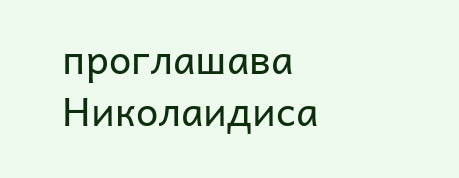проглашава Николаидиса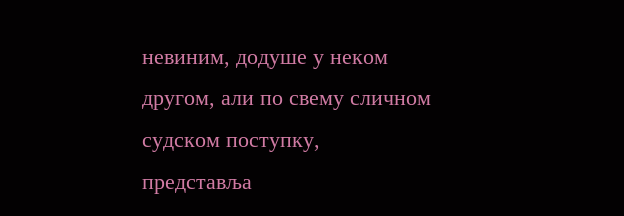невиним, додуше у неком другом, али по свему сличном судском поступку, представља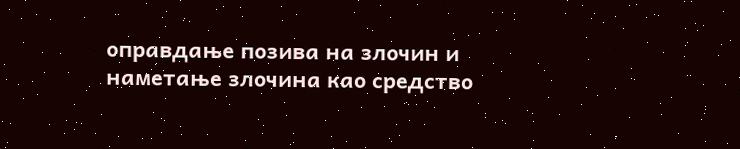оправдање позива на злочин и наметање злочина као средство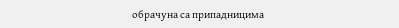обрачуна са припадницима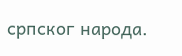српског народа.